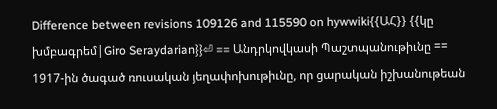Difference between revisions 109126 and 115590 on hywwiki{{ԱՀ}} {{կը խմբագրեմ|Giro Seraydarian}}⏎ == Անդրկովկասի Պաշտպանութիւնը == 1917-ին ծագած ռուսական յեղափոխութիւնը, որ ցարական իշխանութեան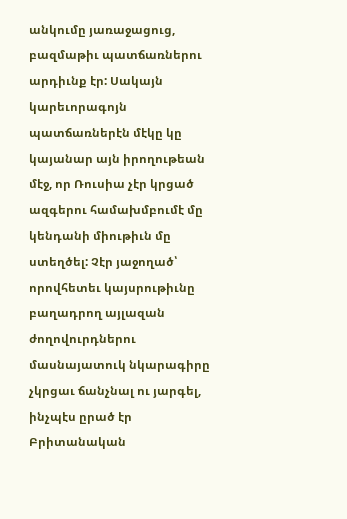անկումը յառաջացուց, բազմաթիւ պատճառներու արդիւնք էր: Սակայն կարեւորագոյն պատճառներէն մէկը կը կայանար այն իրողութեան մէջ, որ Ռուսիա չէր կրցած ազգերու համախմբումէ մը կենդանի միութիւն մը ստեղծել: Չէր յաջողած՝ որովհետեւ կայսրութիւնը բաղադրող այլազան ժողովուրդներու մասնայատուկ նկարագիրը չկրցաւ ճանչնալ ու յարգել, ինչպէս ըրած էր Բրիտանական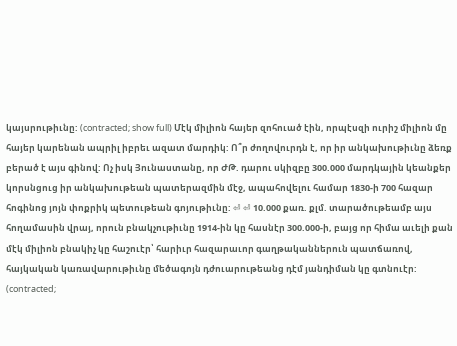կայսրութիւնը: (contracted; show full) Մէկ միլիոն հայեր զոհուած էին, որպէսզի ուրիշ միլիոն մը հայեր կարենան ապրիլ իբրեւ ազատ մարդիկ: Ո՞ր ժողովուրդն է, որ իր անկախութիւնը ձեռք բերած է այս գինով: Ոչ իսկ Յունաստանը, որ ԺԹ. դարու սկիզբը 300.000 մարդկային կեանքեր կորսնցուց իր անկախութեան պատերազմին մէջ, ապահովելու համար 1830-ի 700 հազար հոգինոց յոյն փոքրիկ պետութեան գոյութիւնը: ⏎ ⏎ 10.000 քառ. քլմ. տարածութեամբ այս հողամասին վրայ, որուն բնակչութիւնը 1914-ին կը հասնէր 300.000-ի, բայց որ հիմա աւելի քան մէկ միլիոն բնակիչ կը հաշուէր՝ հարիւր հազարաւոր գաղթականներուն պատճառով, հայկական կառավարութիւնը մեծագոյն դժուարութեանց դէմ յանդիման կը գտնուէր: (contracted;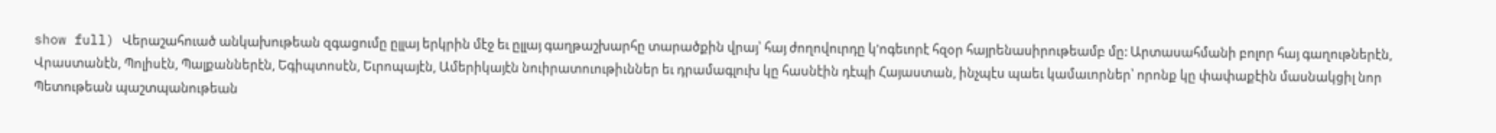show full) Վերաշահուած անկախութեան զգացումը ըլլայ երկրին մէջ եւ ըլլայ գաղթաշխարհը տարածքին վրայ՝ հայ ժողովուրդը կ'ոգեւորէ հզօր հայրենասիրութեամբ մը: Արտասահմանի բոլոր հայ գաղութներէն, Վրաստանէն, Պոլիսէն, Պալքաններէն, Եգիպտոսէն, Եւրոպայէն, Ամերիկայէն նուիրատուութիւններ եւ դրամագլուխ կը հասնէին դէպի Հայաստան, ինչպէս պաեւ կամաւորներ՝ որոնք կը փափաքէին մասնակցիլ նոր Պետութեան պաշտպանութեան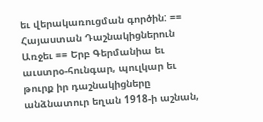եւ վերակառուցման գործին: == Հայաստան Դաշնակիցներուն Առջեւ == Երբ Գերմանիա եւ աւստրօ-հունգար, պուլկար եւ թուրք իր դաշնակիցները անձնատուր եղան 1918-ի աշնան,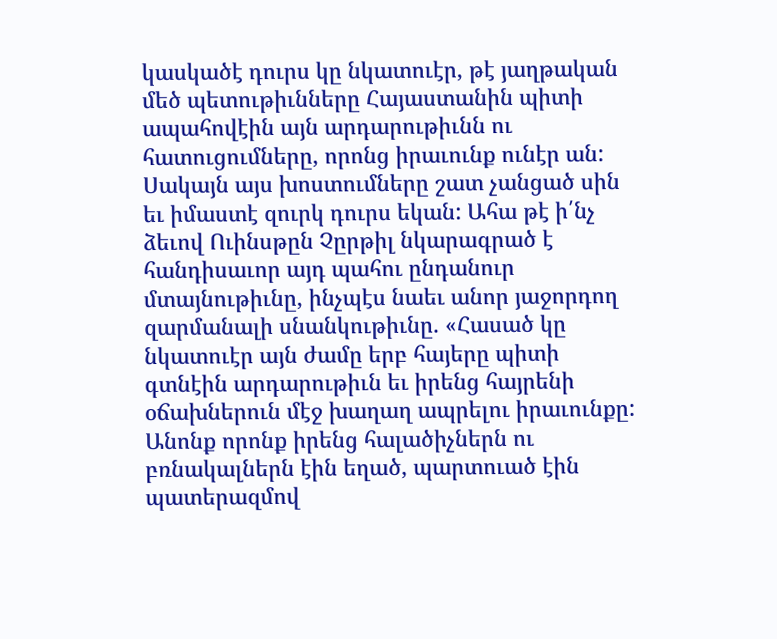կասկածէ դուրս կը նկատուէր, թէ յաղթական մեծ պետութիւնները Հայաստանին պիտի ապահովէին այն արդարութիւնն ու հատուցումները, որոնց իրաւունք ունէր ան: Սակայն այս խոստումները շատ չանցած սին եւ իմաստէ զուրկ դուրս եկան: Ահա թէ ի՛նչ ձեւով Ուինսթըն Չըրթիլ նկարագրած է հանդիսաւոր այդ պահու ընդանուր մտայնութիւնը, ինչպէս նաեւ անոր յաջորդող զարմանալի սնանկութիւնը. «Հասած կը նկատուէր այն ժամը երբ հայերը պիտի գտնէին արդարութիւն եւ իրենց հայրենի օճախներուն մէջ խաղաղ ապրելու իրաւունքը: Անոնք որոնք իրենց հալածիչներն ու բռնակալներն էին եղած, պարտուած էին պատերազմով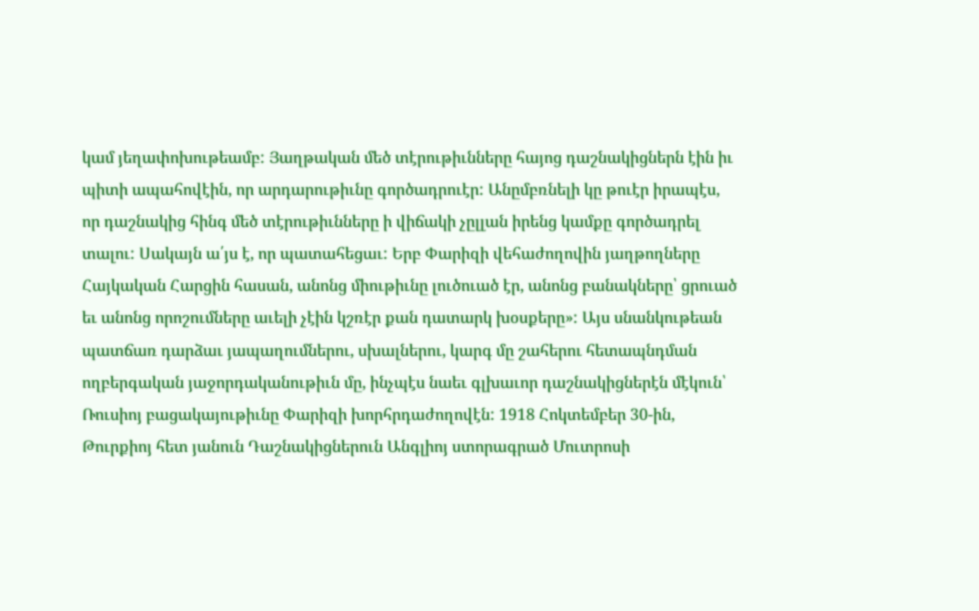կամ յեղափոխութեամբ: Յաղթական մեծ տէրութիւնները հայոց դաշնակիցներն էին իւ պիտի ապահովէին, որ արդարութիւնը գործադրուէր: Անըմբռնելի կը թուէր իրապէս, որ դաշնակից հինգ մեծ տէրութիւնները ի վիճակի չըլլան իրենց կամքը գործադրել տալու: Սակայն ա՛յս է, որ պատահեցաւ: Երբ Փարիզի վեհաժողովին յաղթողները Հայկական Հարցին հասան, անոնց միութիւնը լուծուած էր, անոնց բանակները՝ ցրուած եւ անոնց որոշումները աւելի չէին կշռէր քան դատարկ խօսքերը»: Այս սնանկութեան պատճառ դարձաւ յապաղումներու, սխալներու, կարգ մը շահերու հետապնդման ողբերգական յաջորդականութիւն մը, ինչպէս նաեւ գլխաւոր դաշնակիցներէն մէկուն՝ Ռուսիոյ բացակայութիւնը Փարիզի խորհրդաժողովէն: 1918 Հոկտեմբեր 30-ին, Թուրքիոյ հետ յանուն Դաշնակիցներուն Անգլիոյ ստորագրած Մուտրոսի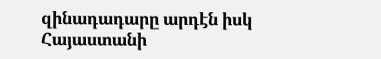զինադադարը արդէն իսկ Հայաստանի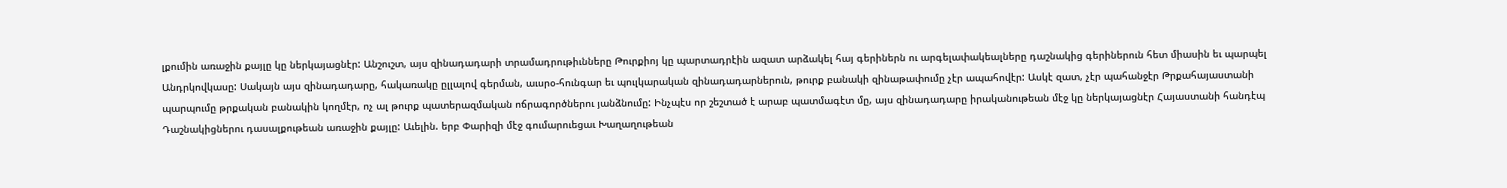լքումին առաջին քայլը կը ներկայացնէր: Անշուշտ, այս զինադադարի տրամադրութիւնները Թուրքիոյ կը պարտադրէին ազատ արձակել հայ գերիներն ու արգելափակեալները դաշնակից գերիներուն հետ միասին եւ պարպել Անդրկովկասը: Սակայն այս զինադադարը, հակառակը ըլլալով գերման, աւսրօ-հունգար եւ պուլկարական զինադադարներուն, թուրք բանակի զինաթափումը չէր ապահովէր: Ասկէ զատ, չէր պահանջէր Թրքահայաստանի պարպումը թրքական բանակին կողմէր, ոչ ալ թուրք պատերազմական ոճրագործներու յանձնումը: Ինչպէս որ շեշտած է արաբ պատմագէտ մը, այս զինադադարը իրականութեան մէջ կը ներկայացնէր Հայաստանի հանդէպ Դաշնակիցներու դասալքութեան առաջին քայլը: Աւելին. երբ Փարիզի մէջ գումարուեցաւ Խաղաղութեան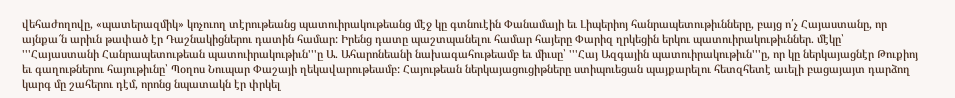վեհաժողովը, «պատերազմիկ» կոչուող տէրութեանց պատուիրակութեանց մէջ կը գտնուէին Փանամայի եւ Լիպերիոյ հանրապետութիւնները, բայց ո՛չ Հայաստանը, որ այնքա՜ն արիւն թափած էր Դաշնակիցներու դատին համար: Իրենց դատը պաշտպանելու համար հայերը Փարիզ ղրկեցին երկու պատուիրակութիւններ. մէկը՝ '''Հայաստանի Հանրապետութեան պատուիրակութիւն'''ը Ա. Ահարոնեանի նախագահութեամբ եւ միւսը՝ '''Հայ Ազգային պատուիրակութիւն'''ը, որ կը ներկայացնէր Թուքիոյ եւ գաղութներու հայութիւնը՝ Պօղոս Նուպար Փաշայի ղեկավարութեամբ: Հայութեան ներկայացուցիթները ստիպուեցան պայքարելու հետզհետէ աւելի բացայայտ դարձող կարգ մը շահերու դէմ, որոնց նպատակն էր փրկել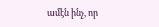ամէն ինչ, որ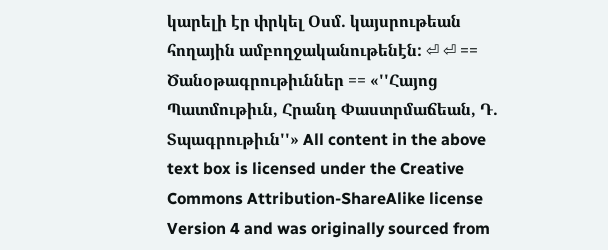կարելի էր փրկել Օսմ. կայսրութեան հողային ամբողջականութենէն: ⏎ ⏎ == Ծանօթագրութիւններ == «''Հայոց Պատմութիւն, Հրանդ Փաստրմաճեան, Դ. Տպագրութիւն''» All content in the above text box is licensed under the Creative Commons Attribution-ShareAlike license Version 4 and was originally sourced from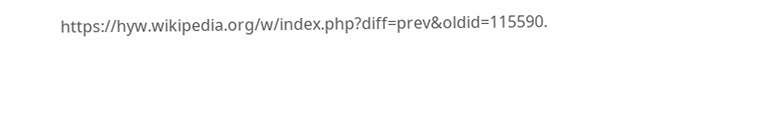https://hyw.wikipedia.org/w/index.php?diff=prev&oldid=115590.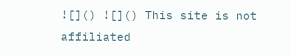![]() ![]() This site is not affiliated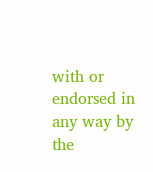with or endorsed in any way by the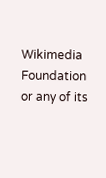Wikimedia Foundation or any of its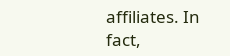affiliates. In fact,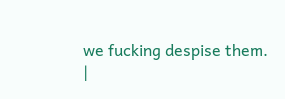we fucking despise them.
|